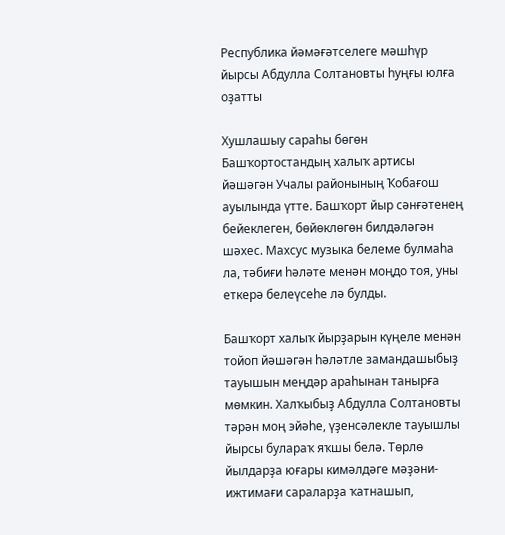Республика йәмәғәтселеге мәшһүр йырсы Абдулла Солтановты һуңғы юлға оҙатты

Хушлашыу сараһы бөгөн Башҡортостандың халыҡ артисы йәшәгән Учалы районының Ҡобағош ауылында үтте. Башҡорт йыр сәнғәтенең бейеклеген, бөйөклөгөн билдәләгән шәхес. Махсус музыка белеме булмаһа ла, тәбиғи һәләте менән моңдо тоя, уны еткерә белеүсеһе лә булды.

Башҡорт халыҡ йырҙарын күңеле менән тойоп йәшәгән һәләтле замандашыбыҙ тауышын меңдәр араһынан танырға мөмкин. Халҡыбыҙ Абдулла Солтановты тәрән моң эйәһе, үҙенсәлекле тауышлы йырсы булараҡ яҡшы белә. Төрлө йылдарҙа юғары кимәлдәге мәҙәни-ижтимағи сараларҙа ҡатнашып,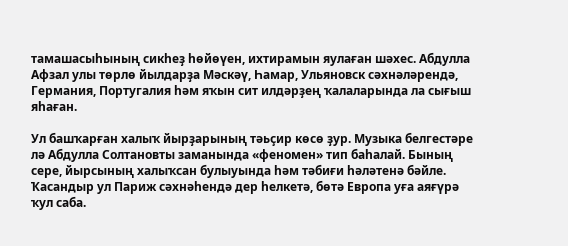тамашасыһының сикһеҙ һөйөүен, ихтирамын яулаған шәхес. Абдулла Афзал улы төрлө йылдарҙа Мәскәү, Һамар, Ульяновск сәхнәләрендә, Германия, Португалия һәм яҡын сит илдәрҙең ҡалаларында ла сығыш яһаған.

Ул башҡарған халыҡ йырҙарының тәьҫир көсө ҙур. Музыка белгестәре лә Абдулла Солтановты заманында «феномен» тип баһалай. Бының сере, йырсының халыҡсан булыуында һәм тәбиғи һәләтенә бәйле. Ҡасандыр ул Париж сәхнәһендә дер һелкетә, бөтә Европа уға аяғүрә ҡул саба.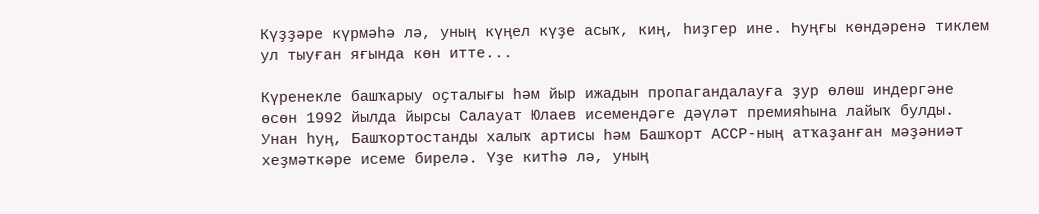Күҙҙәре күрмәһә лә, уның күңел күҙе асыҡ, киң, һиҙгер ине. Һуңғы көндәренә тиклем ул тыуған яғында көн итте...

Күренекле башҡарыу оҫталығы һәм йыр ижадын пропагандалауға ҙур өлөш индергәне өсөн 1992 йылда йырсы Салауат Юлаев исемендәге дәүләт премияһына лайыҡ булды. Унан һуң, Башҡортостанды халыҡ артисы һәм Башҡорт АССР-ның атҡаҙанған мәҙәниәт хеҙмәткәре исеме бирелә. Үҙе китһә лә, уның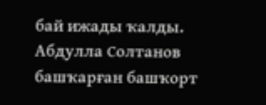бай ижады ҡалды. Абдулла Солтанов башҡарған башҡорт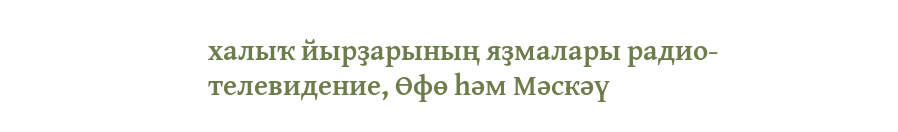халыҡ йырҙарының яҙмалары радио-телевидение, Өфө һәм Мәскәү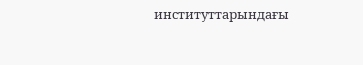институттарындағы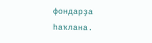фондарҙа һаҡлана.